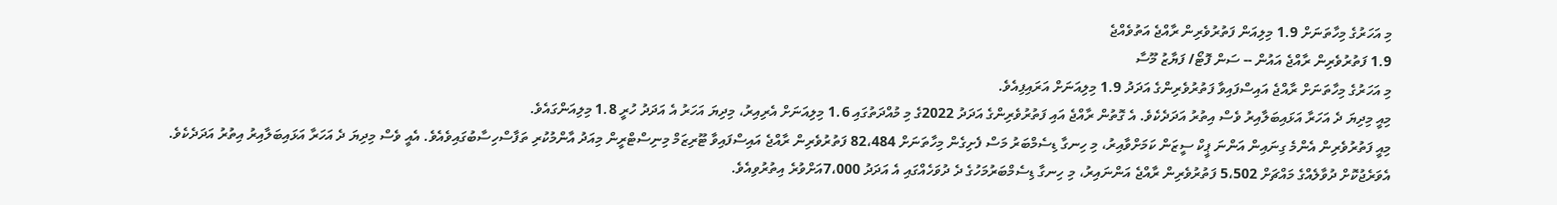މި އަހަރުގެ މިހާތަނަށް 1.9 މިލިއަން ފަތުރުވެރިން ރާއްޖެ އަތުވެއްޖެ
1.9 ފަތުރުވެރިން ރާއްޖެ އައުން -- ސަން ފޮޓޯ/ ފަޔާޒު މޫސާ
މި އަހަރުގެ މިހާތަނަށް ރާއްޖެ އައިސްފައިވާ ފަތުރުވެރިންގެ އަދަދު 1.9 މިލިއަނަށް އަރައިފިއެވެ.
މިއީ މިދިޔަ ދެ އަހަރާ އަޅައިބަލާއިރު ވެސް އިތުރު އަދަދެކެވެ. އެ ގޮތުން ރާއްޖެ އައި ފަތުރުވެރިންގެ އަދަދު 2022ގެ މި މުއްދަތުގައި 1.6 މިލިއަނަށް އެރިއިރު، މިދިޔަ އަހަރު އެ އަދަދު ހުރީ 1.8 މިލިއަންގައެވެ.
މިއީ ފަތުރުވެރިން އެންމެ ގިނައިން އަންނަ ޕީކް ސީޒަން ކަމަށްވާއިރު، މި ހިނގާ ޑިސެމްބަރު މަސް ފެށިގެން މިހާތަނަށް 82،484 ފަތުރުވެރިން ރާއްޖެ އައިސްފައިވާ ޓޫރިޒަމް މިނިސްޓްރީން މިއަދު އާންމުކުރި ތަފާސްހިސާބުގައިވެއެވެ. އެއީ ވެސް މިދިޔަ ދެ އަހަރާ އަޅައިބަލާއިރު އިތުރު އަދަދެކެވެ. އެވަރެޖުކޮށް ދުވާލެއްގެ މައްޗަށް 5،502 ފަތުރުވެރިން ރާއްޖެ އަންނައިރު، މި ހިނގާ ޑިސެމްބަރުމަހުގެ ދެ ދުވަހެއްގައި އެ އަދަދު 7،000އަށްވުރެ އިތުރުވިއެވެ.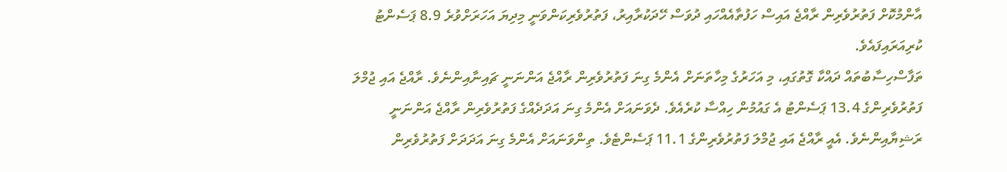އާންމުކޮށް ފަތުރުވެރިން ރާއްޖެ އައިސް ހަފުތާއެއްހައި ދުވަސް ހޭދަކުރާއިރު، ފަތުރުވެރިކަންވަނީ މިދިޔަ އަހަރަށްވުރެ 8.9 ޕަސެންޓު ކުރިއަރައިފައެވެ.
ތަފާސްހިސާބުތައް ދައްކާ ގޮތުގައި، މި އަހަރުގެ މިހާތަނަށް އެންމެ ގިނަ ފަތުރުވެރިން ރާއްޖެ އަންނަނީ ޗައިނާއިންނެވެ. ރާއްޖެ އައި ޖުމްލަ ފަތުރުވެރިންގެ 13.4 ޕަސެންޓު އެ ގައުމުން ހިއްސާ ކުރެއެވެ. ދެވަނައަށް އެންމެ ގިނަ އަދަދެއްގެ ފަތުރުވެރިން ރާއްޖެ އަންނަނީ ރަޝިޔާއިންނެވެ. އެއީ ރާއްޖެ އައި ޖުމްލަ ފަތުރުވެރިންގެ 11.1 ޕަސެންޓެވެ. ތިންވަނައަށް އެންމެ ގިނަ އަދަދަށް ފަތުރުވެރިން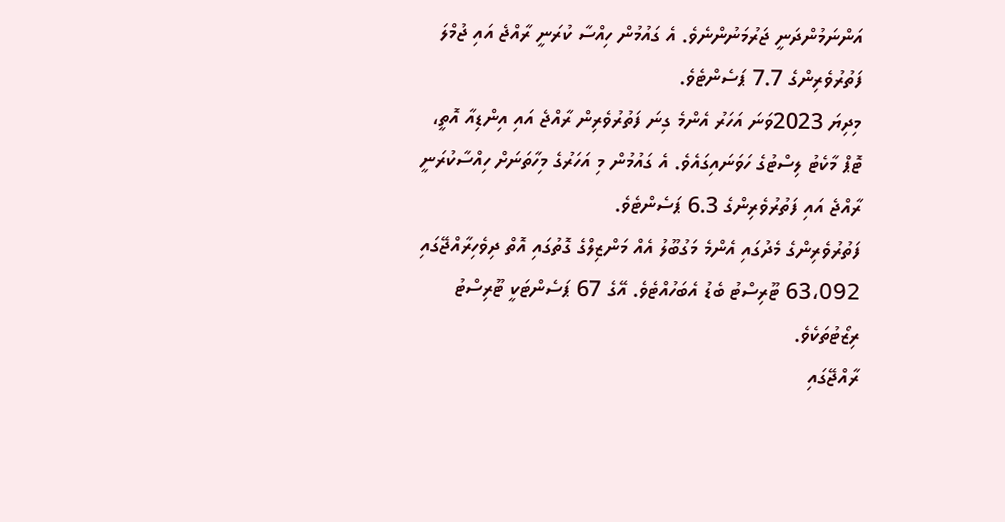އަންނަމުންދަނީ ޖަރުމަނުންނެވެ. އެ ގައުމުން ހިއްސާ ކުރަނީ ރާއްޖެ އައި ޖުމްލަ ފަތުރުވެރިންގެ 7.7 ޕަސެންޓެވެ.
މިދިޔަ 2023ވަނަ އަހަރު އެންމެ ގިނަ ފަތުރުވެރިން ރާއްޖެ އައި އިންޑިއާ އޮތީ، ޓޮޕް މާކެޓު ލިސްޓުގެ ހަވަނައިގައެވެ. އެ ގައުމުން މި އަހަރުގެ މިހާތަނަށް ހިއްސާކުރަނީ ރާއްޖެ އައި ފަތުރުވެރިންގެ 6.3 ޕަސެންޓެވެ.
ފަތުރުވެރިންގެ މެދުގައި އެންމެ މަގުބޫލު އެއް މަންޒިލްގެ ގޮތުގައި އޮތް ދިވެހިރާއްޖޭގައި 63،092 ޓޫރިސްޓު ބެޑު އެބަހުއްޓެވެ. އޭގެ 67 ޕަސެންޓަކީ ޓޫރިސްޓު ރިޒޯޓުތަކެވެ.
ރާއްޖޭގައި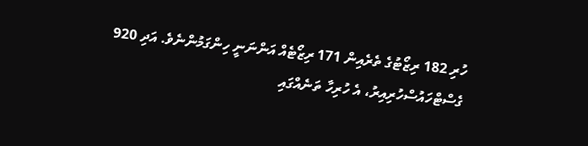ހުރި 182 ރިޒޯޓުގެ ތެރެއިން 171 ރިޒޯޓެއް އަންނަނީ ހިންގަމުންނެވެ. އަދި 920 ގެސްޓްހައުސްހުރިއިރު، އެ ހުރިހާ ތަނެއްގައި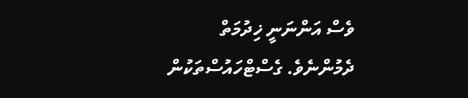ވެސް އަންނަނީ ޚިދުމަތް ދެމުންނެވެ. ގެސްޓްހައުސްތަކުން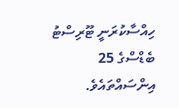ހިއްސާކުރަނީ ޓޫރިސްޓު ބެޑްސްގެ 25 އިންސައްތައެވެ.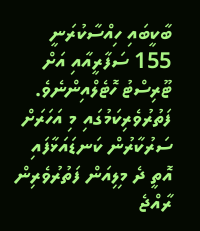ބާކީބައި ހިއްސާކުރަނީ 155 ސަފާރީއާއި އަށް ޓޫރިސްޓު ހޮޓެލްއިންނެވެ.
ފަތުރުވެރިކަމުގައި މި އަހަރަށް ސަރުކާރުން ކަނޑައަޅާފައި އޮތީ ދެ މިލިއަން ފަތުރުވެރިން ރާއްޖެ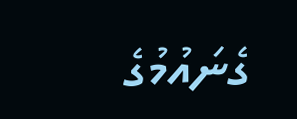ގެނައުމުގެ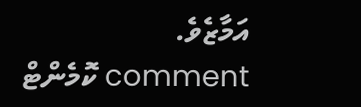އަމާޒެވެ.
comment ކޮމެންޓް